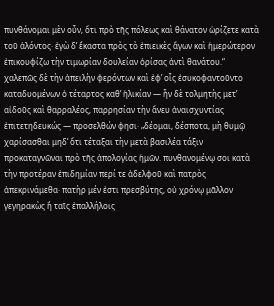πυνθάνομαι μὲν οὖν, ὅτι πρὸ τῆς πόλεως καὶ θάνατον ὡρίζετε κατὰ τοῦ ἁλόντος· ἐγὼ δ’ ἕκαστα πρὸς τὸ ἐπιεικὲς ἄγων καὶ ἡμερώτερον ἐπικουφίζω τὴν τιμωρίαν δουλείαν ὁρίσας ἀντὶ θανάτου.“ χαλεπῶς δὲ τὴν ἀπειλὴν φερόντων καὶ ἐφ’ οἷς ἐσυκοφαντοῦντο καταδυομένων ὁ τέταρτος καθ’ ἡλικίαν — ἦν δὲ τολμητὴς μετ’ αἰδοῦς καὶ θαρραλέος, παρρησίαν τὴν ἄνευ ἀναισχυντίας ἐπιτετηδευκώς — προσελθών φησι· „δέομαι, δέσποτα, μὴ θυμῷ χαρίσασθαι μηδ’ ὅτι τέταξαι τὴν μετὰ βασιλέα τάξιν προκαταγνῶναι πρὸ τῆς ἀπολογίας ἡμῶν. πυνθανομένῳ σοι κατὰ τὴν προτέραν ἐπιδημίαν περί τε ἀδελφοῦ καὶ πατρὸς ἀπεκρινάμεθα· πατὴρ μέν ἐστι πρεσβύτης, οὐ χρόνῳ μᾶλλον γεγηρακὼς ἢ ταῖς ἐπαλλήλοις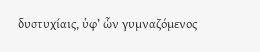δυστυχίαις, ὑφ’ ὧν γυμναζόμενος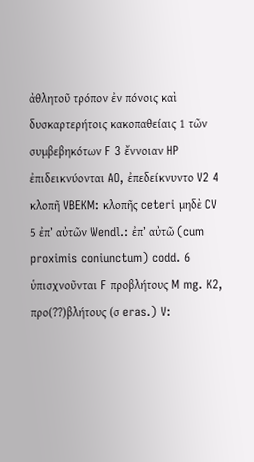ἀθλητοῦ τρόπον ἐν πόνοις καὶ δυσκαρτερήτοις κακοπαθείαις 1 τῶν συμβεβηκότων F 3 ἔννοιαν HP ἐπιδεικνύονται AO, ἐπεδείκνυντο V2 4 κλοπῆ VBEKM: κλοπῆς ceteri μηδὲ CV 5 ἐπ’ αὐτῶν Wendl.: ἐπ’ αὐτῶ (cum proximis coniunctum) codd. 6 ὑπισχνοῦνται F προβλήτους M mg. K2, προ(??)βλήτους (σ eras.) V: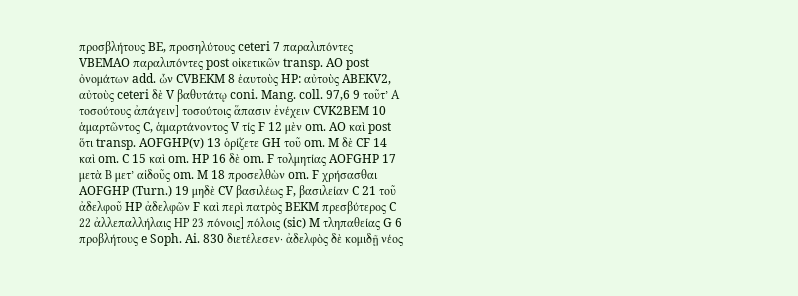προσβλήτους BE, προσηλύτους ceteri 7 παραλιπόντες VBEMAO παραλιπόντες post οἰκετικῶν transp. AO post ὀνομάτων add. ὧν CVBEKM 8 ἑαυτοὺς HP: αὐτοὺς ABEKV2, αὐτοὺς ceteri δὲ V βαθυτάτῳ coni. Mang. coll. 97,6 9 τοῦτ’ Α τοσούτους ἀπάγειν] τοσούτοις ἅπασιν ἐνέχειν CVK2BEM 10 ἁμαρτῶντος C, ἁμαρτάνοντος V τίς F 12 μὲν om. AO καὶ post ὅτι transp. AOFGHP(v) 13 ὁρίζετε GH τοῦ om. M δὲ CF 14 καὶ om. C 15 καὶ om. HP 16 δὲ om. F τολμητίας AOFGHP 17 μετὰ Β μετ’ αἰδοῦς om. M 18 προσελθὼν om. F χρήσασθαι AOFGHP (Turn.) 19 μηδὲ CV βασιλέως F, βασιλείαν C 21 τοῦ ἀδελφοῦ HP ἀδελφῶν F καὶ περὶ πατρὸς BEKM πρεσβύτερος C 22 ἀλλεπαλλήλαις ΗP 23 πόνοις] πόλοις (sic) M τληπαθείας G 6 προβλήτους e Soph. Ai. 830 διετέλεσεν· ἀδελφὸς δὲ κομιδῇ νέος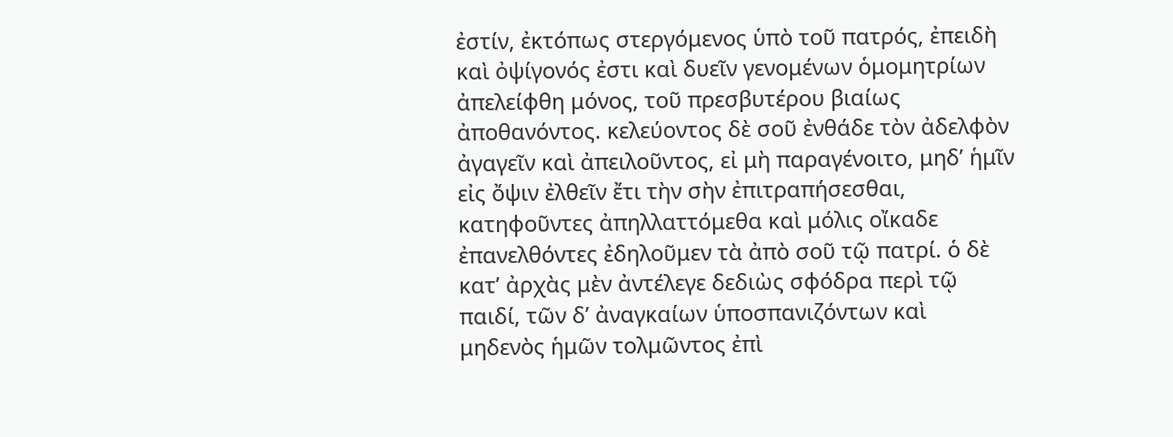ἐστίν, ἐκτόπως στεργόμενος ὑπὸ τοῦ πατρός, ἐπειδὴ καὶ ὀψίγονός ἐστι καὶ δυεῖν γενομένων ὁμομητρίων ἀπελείφθη μόνος, τοῦ πρεσβυτέρου βιαίως ἀποθανόντος. κελεύοντος δὲ σοῦ ἐνθάδε τὸν ἀδελφὸν ἀγαγεῖν καὶ ἀπειλοῦντος, εἰ μὴ παραγένοιτο, μηδ’ ἡμῖν εἰς ὄψιν ἐλθεῖν ἔτι τὴν σὴν ἐπιτραπήσεσθαι, κατηφοῦντες ἀπηλλαττόμεθα καὶ μόλις οἴκαδε ἐπανελθόντες ἐδηλοῦμεν τὰ ἀπὸ σοῦ τῷ πατρί. ὁ δὲ κατ’ ἀρχὰς μὲν ἀντέλεγε δεδιὼς σφόδρα περὶ τῷ παιδί, τῶν δ’ ἀναγκαίων ὑποσπανιζόντων καὶ μηδενὸς ἡμῶν τολμῶντος ἐπὶ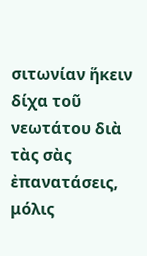σιτωνίαν ἥκειν δίχα τοῦ νεωτάτου διὰ τὰς σὰς ἐπανατάσεις, μόλις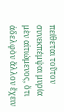πείθεται τοῦτον συνεκπέμψαι μυρία μὲν αἰτιώμενος, ὅτι ἀδελφὸν ἄλλον ἔχειν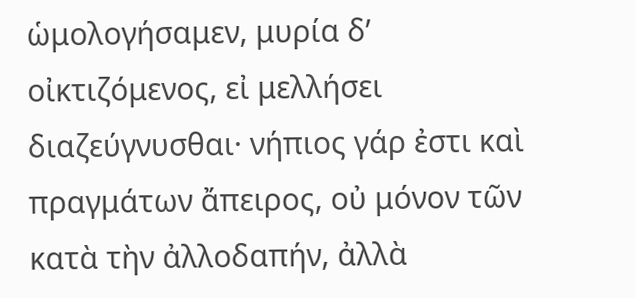ὡμολογήσαμεν, μυρία δ’ οἰκτιζόμενος, εἰ μελλήσει διαζεύγνυσθαι· νήπιος γάρ ἐστι καὶ πραγμάτων ἄπειρος, οὐ μόνον τῶν κατὰ τὴν ἀλλοδαπήν, ἀλλὰ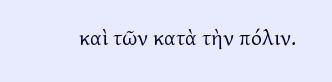καὶ τῶν κατὰ τὴν πόλιν.